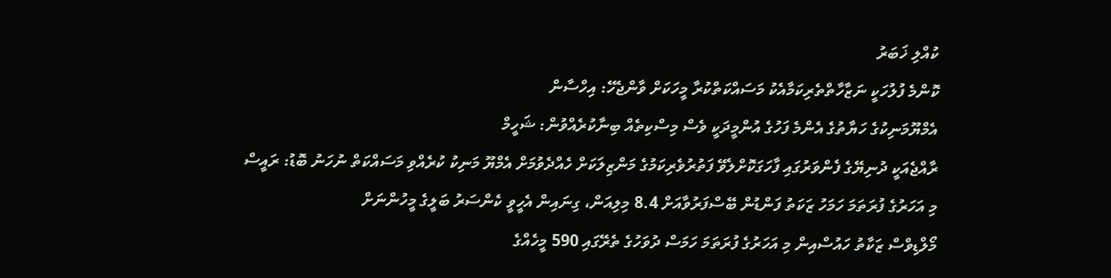ކުއްލި ޚަބަރު
ކޮންމެ ފުލުހަކީ ނަޒާހާތްތެރިކަމާއެކު މަސައްކަތްކުރާ މީހަކަށް ވާންޖެހޭ: އިހްސާން
އެމްޔޫމަނިކުގެ ހަޔާތުގެ އެންމެ ފަހުގެ އުންމީދަކީ ވެސް މިސްކިތެއް ބިނާކުރެއްވުން: ޝަހީމް
ރާއްޖެއަކީ ދުނިޔޭގެ ފެންވަރުގައި ފާހަގަކޮށްލެވޭ ފަތުރުވެރިކަމުގެ މަންޒިލަކަށް ހެއްދެވުމަށް އެމްޔޫ މަނިކު ކުރެއްވި މަސައްކަތް ނުހަނު ބޮޑު: ރައީސް
މި އަހަރުގެ ފުރަތަމަ ހަމަހު ޒަކަތު ފަންޑުން ބޭސްފަރުވާއަށް 8.4 މިލިއަން، ގިނައިން އެހީވީ ކެންސަރު ބަލީގެ މީހުންނަށް
މޯލްޑިވްސް ޒަކާތު ހައުސްއިން މި އަހަރުގެ ފުރަތަމަ ހަމަސް ދުވަހުގެ ތެރޭގައި 590 މީހެއްގެ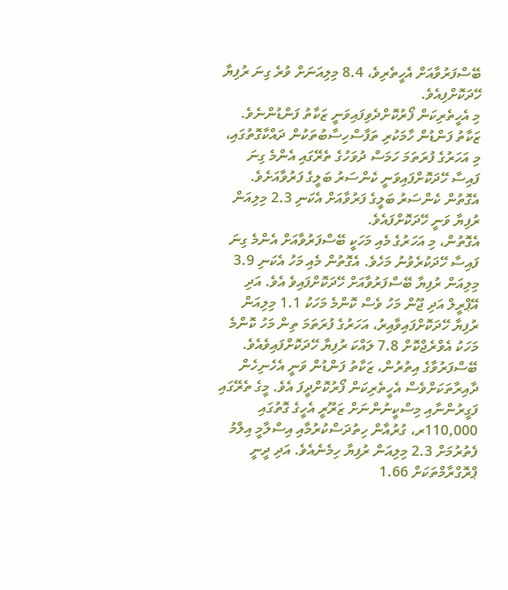ބޭސްފަރުވާއަށް އެހީތެރިވެ، 8.4 މިލިއަނަށް ވުރެ ގިނަ ރުފިޔާ ހޭދަކޮށްފިއެވެ.
މި އެހީތެރިކަން ފޯރުކޮށްދެވިފައިވަނީ ޒަކާތު ފަންޑުންނެވެ.
ޒަކާތު ފަންޑުން ހާމަކުރި ތަފާސްހިސާބުތަކުން ދައްކާގޮތުގައި، މި އަހަރުގެ ފުރަތަމަ ހަމަސް ދުވަހުގެ ތެރޭގައި އެންމެ ގިނަ ފައިސާ ހޭދަކޮށްފައިވަނީ ކެންސަރު ބަލީގެ ފަރުވާއަށެވެ. އެގޮތުން ކެންސަރު ބަލީގެ ފަރުވާއަށް އެކަނި 2.3 މިލިއަން ރުފިޔާ ވަނީ ހޭދަކޮށްފައެވެ.
އެގޮތުން، މި އަހަރުގެ މެއި މަހަކީ ބޭސްފަރުވާއަށް އެންމެ ގިނަ ފައިސާ ހޭދަކުރެވުނު މަހެވެ. އެގޮތުން މެއި މަހު އެކަނި 3.9 މިލިއަން ރުފިޔާ ބޭސްފަރުވާއަށް ހޭދަކޮށްފައިވެ އެވެ. އަދި އޭޕްރީލް އަދި ޖޫން މަހު ވެސް ކޮންމެ މަހަކު 1.1 މިލިއަން ރުފިޔާ ހޭދަކޮށްފައިވާއިރު، އަހަރުގެ ފުރަތަމަ ތިން މަހު ކޮންމެ މަހަކު އެވްރެޖްކޮށް 7.8 ލައްކަ ރުފިޔާ ހޭދަކޮށްފައިވެއެވެ.
ބޭސްފަރުވާގެ އިތުރުން، ޒަކާތު ފަންޑުން ވަނީ އެހެނިހެން ދާއިރާތަކަށްވެސް އެހީތެރިކަން ފޯރުކޮށްދީފަ އެވެ. މީގެ ތެރޭގައި ފަގީރުންނާއި މިސްކީނުންނަށް ޒަރޫރީ އެހީގެ ގޮތުގައި 110,000ރ، ގުރުއާން ހިތުދަސްކުރުމާއި އިސްލާމީ އިލްމު ފެތުރުމަށް 2.3 މިލިއަން ރުފިޔާ ހިމެނެއެވެ. އަދި ދީނީ ޕްރޮގްރާމްތަކަށް 1.66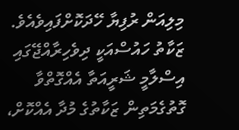މިލިއަން ރުފިޔާ ހޭދަކޮށްފައިވެއެވެ.
ޒަކާތު ހައުސްއަކީ ދިވެހިރާއްޖޭގައި އިސްލާމީ ޝަރީއަތާ އެއްގޮތްވާ ގޮތުގެމަތިން ޒަކާތުގެ މުދާ އެއްކޮށް،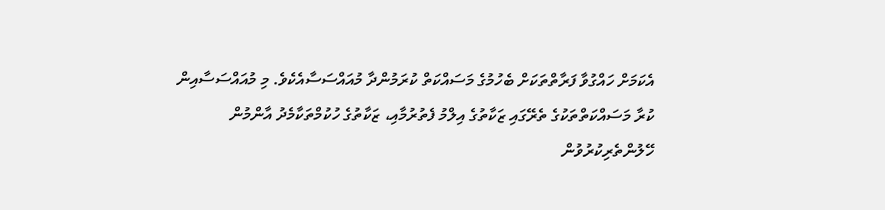އެކަމަށް ހައްގުވާ ފަރާތްތަކަށް ބެހުމުގެ މަސައްކަތް ކުރަމުންދާ މުއައްސަސާއެކެވެ. މި މުއައްސަސާއިން ކުރާ މަސައްކަތްތަކުގެ ތެރޭގައި ޒަކާތުގެ އިލްމު ފެތުރުމާއި، ޒަކާތުގެ ހުކުމްތަކާމެދު އާންމުން ހޭލުންތެރިކުރުވުން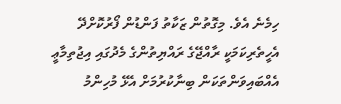ހިމެނެ އެވެ. މިގޮތުން ޒަކާތު ފަންޑުން ފޯރުކޮށްދޭ އެހީތެރިކަމަކީ ރާއްޖޭގެ ރައްޔިތުންގެ މެދުގައި އިޖުތިމާޢީ އެއްބައިވަންތަކަން ބިނާކުރުމަށް އެޅޭ މުހިންމު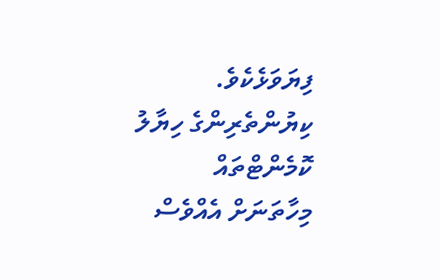ފިޔަވަޅެކެވެ.
ކިޔުންތެރިންގެ ހިޔާލު
ކޮމެންޓްތައް
މިހާތަނަށް އެއްވެސް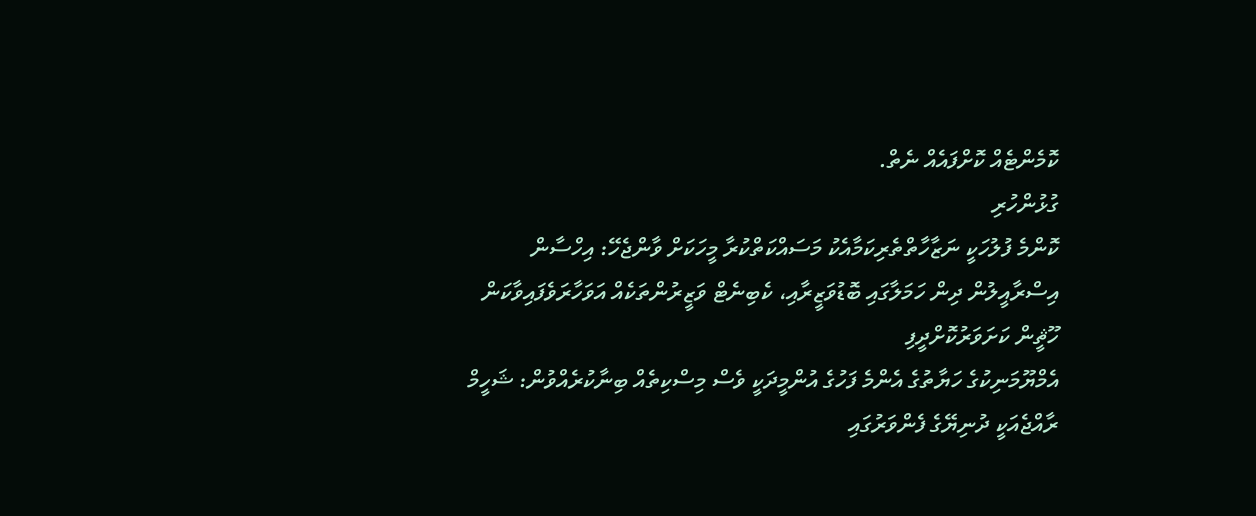ކޮމެންޓެއް ކޮށްފައެއް ނެތް.
ގުޅުންހުރި
ކޮންމެ ފުލުހަކީ ނަޒާހާތްތެރިކަމާއެކު މަސައްކަތްކުރާ މީހަކަށް ވާންޖެހޭ: އިހްސާން
އިސްރާއީލުން ދިން ހަމަލާގައި ބޮޑުވަޒީރާއި، ކެބިނެޓް ވަޒީރުންތަކެއް އަވަހާރަވެފައިވާކަން ހޫޘީން ކަށަވަރުކޮށްދީފި
އެމްޔޫމަނިކުގެ ހަޔާތުގެ އެންމެ ފަހުގެ އުންމީދަކީ ވެސް މިސްކިތެއް ބިނާކުރެއްވުން: ޝަހީމް
ރާއްޖެއަކީ ދުނިޔޭގެ ފެންވަރުގައި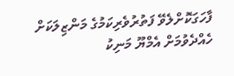ފާހަގަކޮށްލެވޭ ފަތުރުވެރިކަމުގެ މަންޒިލަކަށް ހެއްދެވުމަށް އެމްޔޫ މަނިކު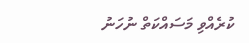ކުރެއްވި މަސައްކަތް ނުހަނު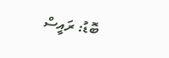ބޮޑު: ރައީސް